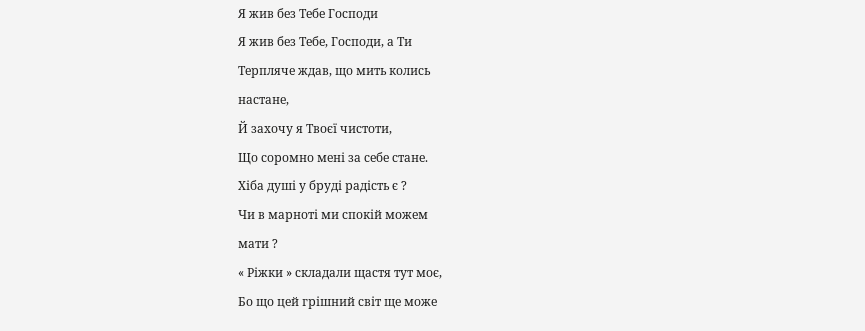Я жив без Тебе Господи
Я жив без Тебе, Господи, а Ти
Терпляче ждав, що мить колись
настане,
Й захочу я Твоєї чистоти,
Що соромно мені за себе стане.
Хіба душі у бруді радість є ?
Чи в марноті ми спокій можем
мати ?
« Ріжки » складали щастя тут моє,
Бо що цей грішний світ ще може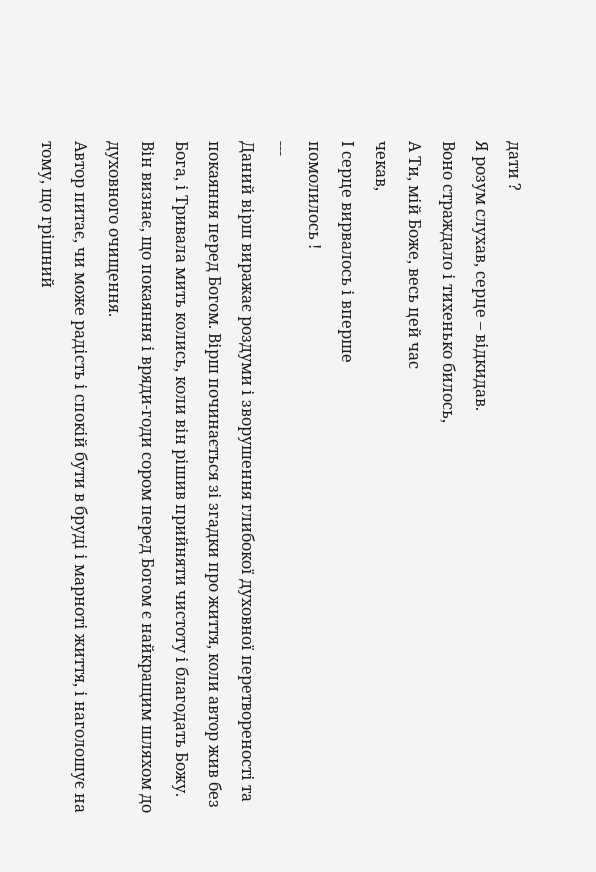дати ?
Я розум слухав, серце – відкидав.
Воно страждало і тихенько билось,
А Ти, мій Боже, весь цей час
чекав,
І серце вирвалось і вперше
помолилось !
---
Даний вірш виражає роздуми і зворушення глибокої духовної перетвореності та покаяння перед Богом. Вірш починається зі згадки про життя, коли автор жив без Бога, і Тривала мить колись, коли він рішив прийняти чистоту і благодать Божу. Він визнає, що покаяння і вряди-годи сором перед Богом є найкращим шляхом до духовного очищення.
Автор питає, чи може радість і спокій бути в бруді і марноті життя, і наголошує на тому, що грішний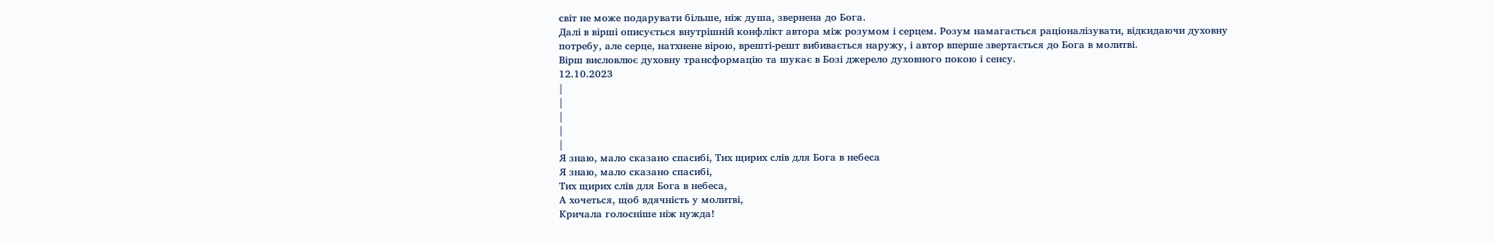світ не може подарувати більше, ніж душа, звернена до Бога.
Далі в вірші описується внутрішній конфлікт автора між розумом і серцем. Розум намагається раціоналізувати, відкидаючи духовну потребу, але серце, натхнене вірою, врешті-решт вибивається наружу, і автор вперше звертається до Бога в молитві.
Вірш висловлює духовну трансформацію та шукає в Бозі джерело духовного покою і сенсу.
12.10.2023
|
|
|
|
|
Я знаю, мало сказано спасибі, Тих щирих слів для Бога в небеса
Я знаю, мало сказано спасибі,
Тих щирих слів для Бога в небеса,
А хочеться, щоб вдячність у молитві,
Кричала голосніше ніж нужда!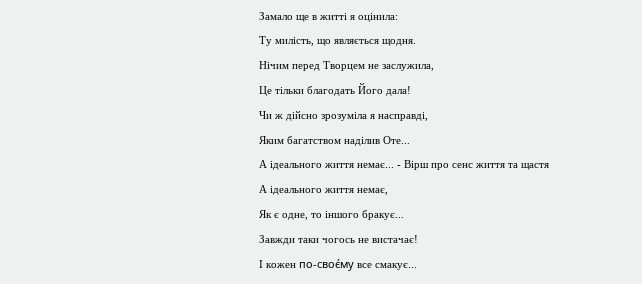Замало ще в житті я оцінила:
Ту милість, що являється щодня.
Нічим перед Творцем не заслужила,
Це тільки благодать Його дала!
Чи ж дійсно зрозуміла я насправді,
Яким багатством наділив Оте...
А ідеального життя немає... - Вірш про сенс життя та щастя
А ідеального життя немає,
Як є одне, то іншого бракує...
Завжди таки чогось не вистачає!
І кожен по-своє́му все смакує...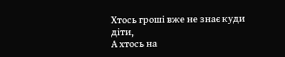Хтось гроші вже не знає куди діти,
А хтось на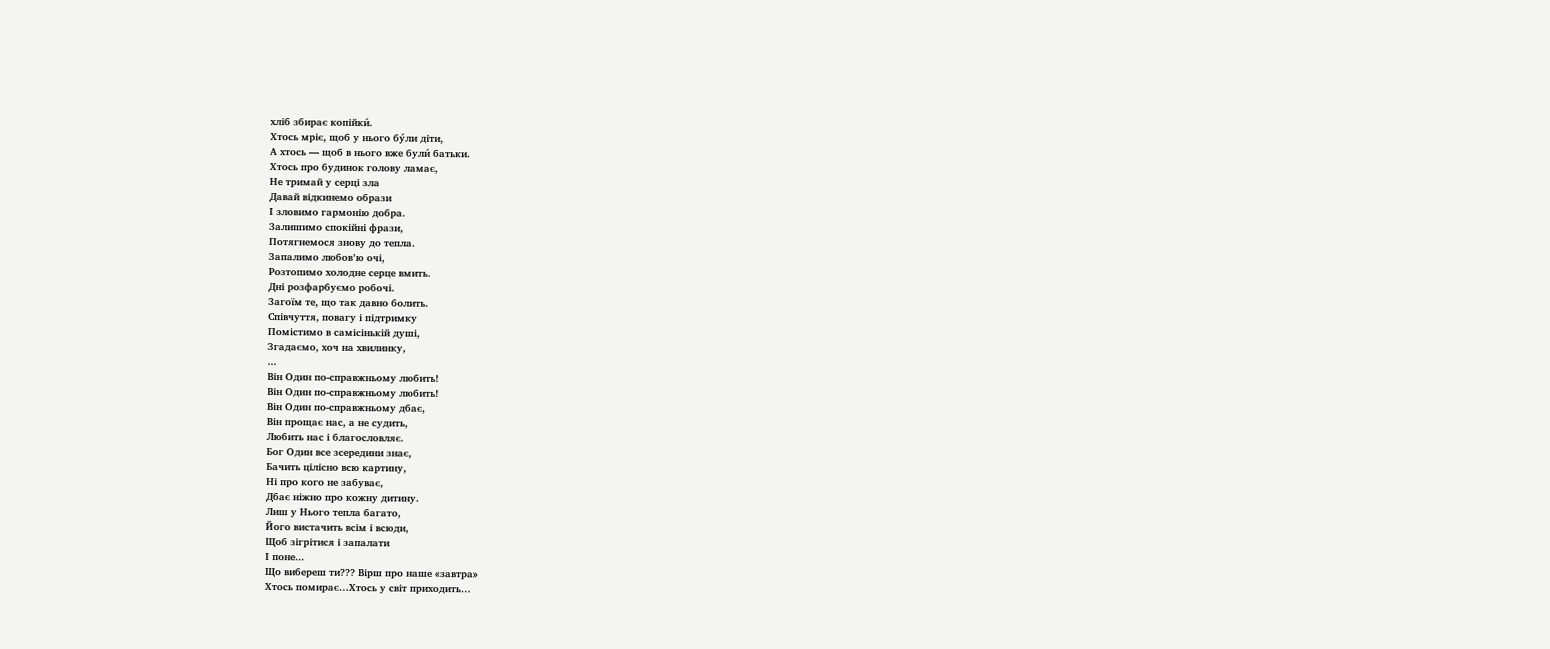хліб збирає копійки́.
Хтось мріє, щоб у нього бу́ли діти,
А хтось — щоб в нього вже були́ батьки.
Хтось про будинок голову ламає,
Не тримай у серці зла
Давай відкинемо образи
І зловимо гармонію добра.
Залишимо спокійні фрази,
Потягнемося знову до тепла.
Запалимо любов’ю очі,
Розтопимо холодне серце вмить.
Дні розфарбуємо робочі.
Загоїм те, що так давно болить.
Співчуття, повагу і підтримку
Помістимо в самісінькій душі,
Згадаємо, хоч на хвилинку,
...
Він Один по-справжньому любить!
Він Один по-справжньому любить!
Він Один по-справжньому дбає,
Він прощає нас, а не судить,
Любить нас і благословляє.
Бог Один все зсередини знає,
Бачить цілісно всю картину,
Ні про кого не забуває,
Дбає ніжно про кожну дитину.
Лиш у Нього тепла багато,
Його вистачить всім і всюди,
Щоб зігрітися і запалати
І поне...
Що вибереш ти??? Вірш про наше «завтра»
Хтось помирає…Хтось у світ приходить…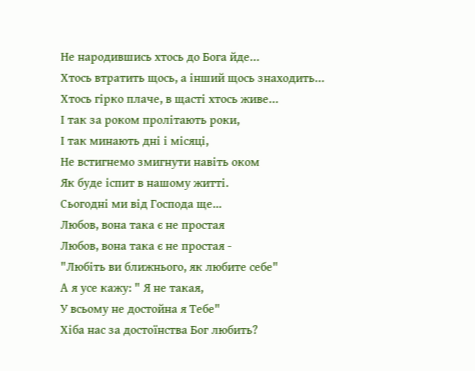Не народившись хтось до Бога йде…
Хтось втратить щось, а інший щось знаходить…
Хтось гірко плаче, в щасті хтось живе…
І так за роком пролітають роки,
І так минають дні і місяці,
Не встигнемо змигнути навіть оком
Як буде іспит в нашому житті.
Сьогодні ми від Господа ще...
Любов, вона така є не простая
Любов, вона така є не простая -
"Любіть ви ближнього, як любите себе"
А я усе кажу: " Я не такая,
У всьому не достойна я Тебе"
Хіба нас за достоїнства Бог любить?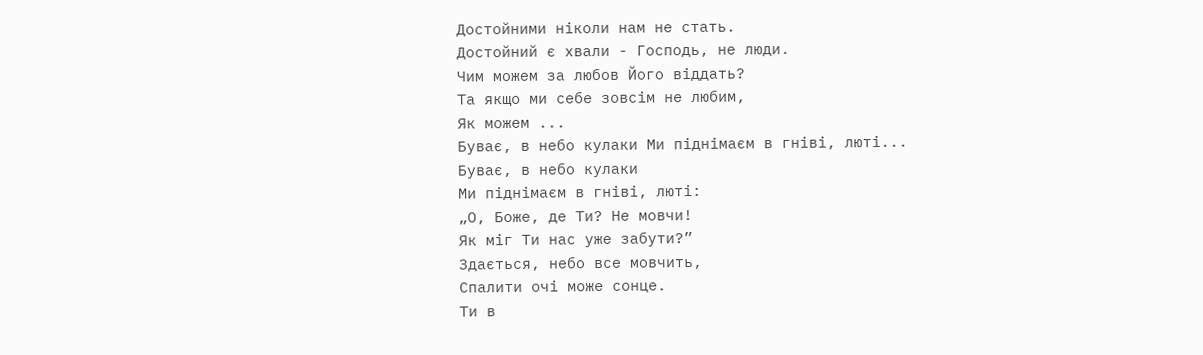Достойними ніколи нам не стать.
Достойний є хвали - Господь, не люди.
Чим можем за любов Його віддать?
Та якщо ми себе зовсім не любим,
Як можем ...
Буває, в небо кулаки Ми піднімаєм в гніві, люті...
Буває, в небо кулаки
Ми піднімаєм в гніві, люті:
„О, Боже, де Ти? Не мовчи!
Як міг Ти нас уже забути?”
Здається, небо все мовчить,
Спалити очі може сонце.
Ти в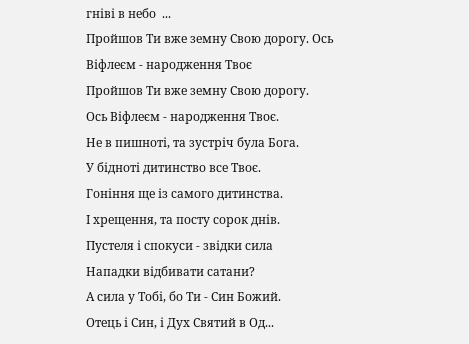гніві в небо  ...
Пройшов Ти вже земну Свою дорогу. Ось Віфлеєм - народження Твоє
Пройшов Ти вже земну Свою дорогу.
Ось Віфлеєм - народження Твоє.
Не в пишноті, та зустріч була Бога.
У бідноті дитинство все Твоє.
Гоніння ще із самого дитинства.
І хрещення, та посту сорок днів.
Пустеля і спокуси - звідки сила
Нападки відбивати сатани?
А сила у Тобі, бо Ти - Син Божий.
Отець і Син, і Дух Святий в Од...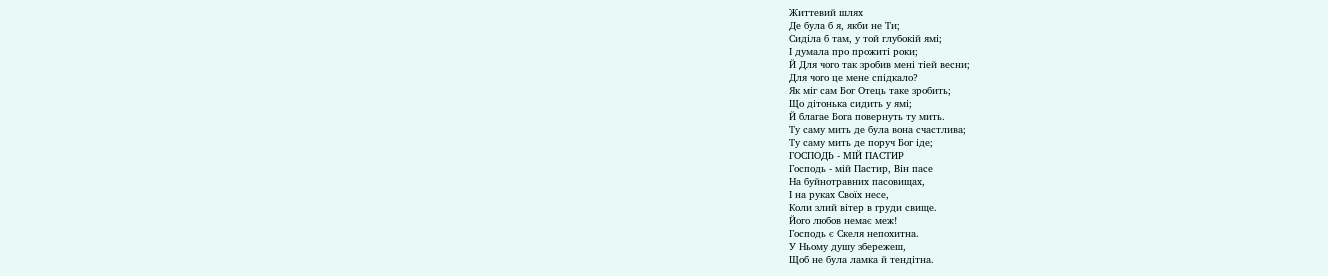Життевий шлях
Де була б я, якби не Ти;
Сиділа б там, у той глубокій ямі;
І думала про прожиті роки;
Й Для чого так зробив мені тіей весни;
Для чого це мене спідкало?
Як міг сам Бог Отець таке зробить;
Що дітонька сидить у ямі;
Й благае Бога повернуть ту мить.
Ту саму мить де була вона счастлива;
Ту саму мить де поруч Бог іде;
ГОСПОДЬ - МІЙ ПАСТИР
Господь - мій Пастир, Він пасе
На буйнотравних пасовищах,
І на руках Своїх несе,
Коли злий вітер в груди свище.
Його любов немає меж!
Господь є Скеля непохитна.
У Ньому душу збережеш,
Щоб не була ламка й тендітна.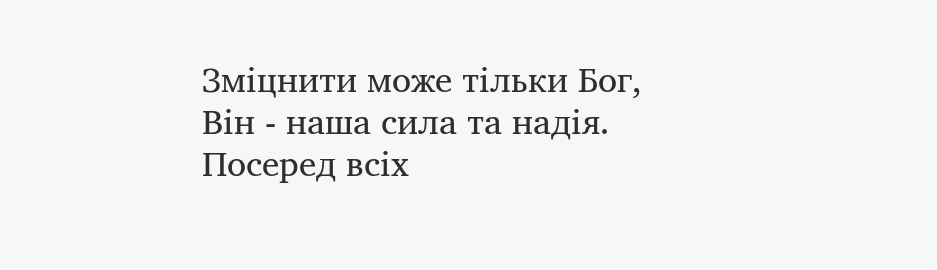Зміцнити може тільки Бог,
Він - наша сила та надія.
Посеред всіх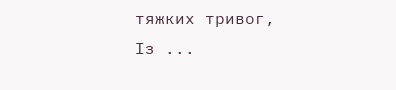тяжких тривог,
Із ...